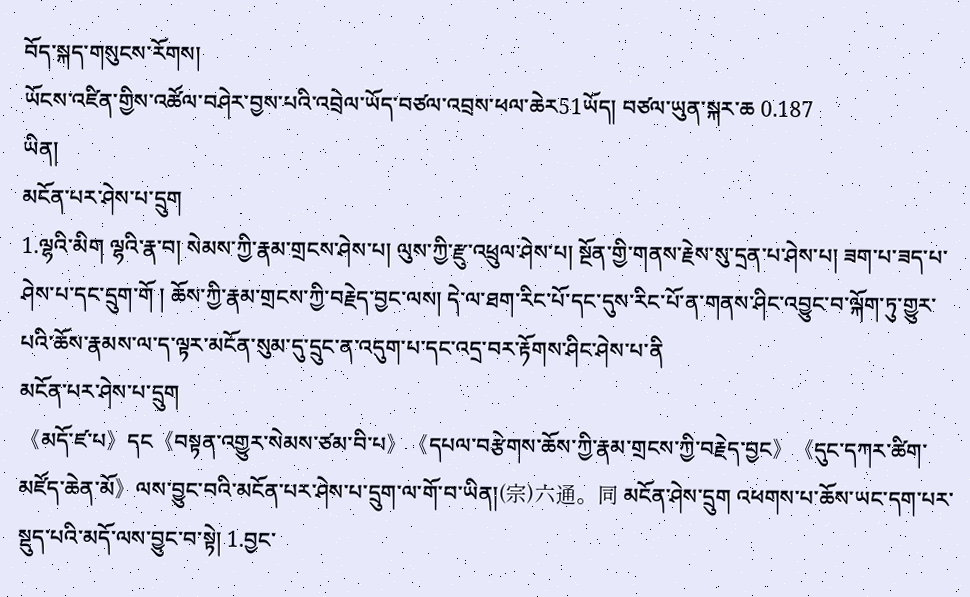བོད་སྐད་གསུངས་རོགས།
ཡོངས་འཛིན་གྱིས་འཚོལ་བཤེར་བྱས་པའི་འབྲེལ་ཡོད་བཙལ་འབྲས་ཕལ་ཆེར51ཡོད། བཙལ་ཡུན་སྐར་ཆ 0.187
ཡིན།
མངོན་པར་ཤེས་པ་དྲུག
1.ལྷའི་མིག ལྷའི་རྣ་བ། སེམས་ཀྱི་རྣམ་གྲངས་ཤེས་པ། ལུས་ཀྱི་རྫུ་འཕྲུལ་ཤེས་པ། སྔོན་གྱི་གནས་རྗེས་སུ་དྲན་པ་ཤེས་པ། ཟག་པ་ཟད་པ་ཤེས་པ་དང་དྲུག་གོ ། ཆོས་ཀྱི་རྣམ་གྲངས་ཀྱི་བརྗེད་བྱང་ལས། དེ་ལ་ཐག་རིང་པོ་དང་དུས་རིང་པོ་ན་གནས་ཤིང་འབྱུང་བ་ལྐོག་ཏུ་གྱུར་པའི་ཆོས་རྣམས་ལ་ད་ལྟར་མངོན་སུམ་དུ་དྲུང་ན་འདུག་པ་དང་འདྲ་བར་རྟོགས་ཤིང་ཤེས་པ་ནི
མངོན་པར་ཤེས་པ་དྲུག
《མདོ་ཛ་པ》དང《བསྟན་འགྱུར་སེམས་ཙམ་བི་པ》《དཔལ་བརྩེགས་ཆོས་ཀྱི་རྣམ་གྲངས་ཀྱི་བརྗེད་བྱང》《དུང་དཀར་ཚིག་མཛོད་ཆེན་མོ》ལས་བྱུང་བའི་མངོན་པར་ཤེས་པ་དྲུག་ལ་གོ་བ་ཡིན།(宗)六通。同 མངོན་ཤེས་དྲུག འཕགས་པ་ཆོས་ཡང་དག་པར་སྡུད་པའི་མདོ་ལས་བྱུང་བ་སྟེ། 1.བྱང་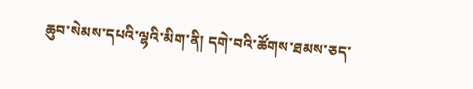ཆུབ་སེམས་དཔའི་ལྷའི་མིག་ནི། དགེ་བའི་ཚོགས་ཐམས་ཅད་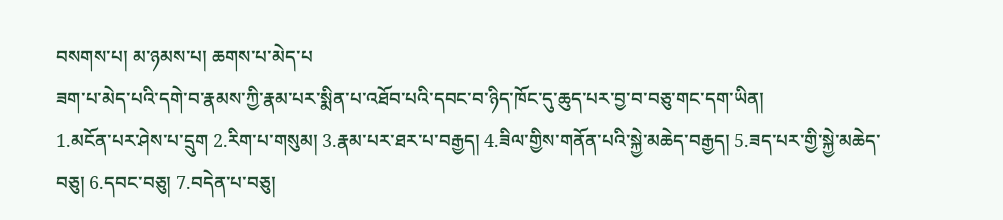བསགས་པ། མ་ཉམས་པ། ཆགས་པ་མེད་པ
ཟག་པ་མེད་པའི་དགེ་བ་རྣམས་ཀྱི་རྣམ་པར་སྨིན་པ་འཐོབ་པའི་དབང་བ་ཉིད་ཁོང་དུ་ཆུད་པར་བྱ་བ་བཅུ་གང་དག་ཡིན།
1.མངོན་པར་ཤེས་པ་དྲུག 2.རིག་པ་གསུམ། 3.རྣམ་པར་ཐར་པ་བརྒྱད། 4.ཟིལ་གྱིས་གནོན་པའི་སྐྱེ་མཆེད་བརྒྱད། 5.ཟད་པར་གྱི་སྐྱེ་མཆེད་བཅུ། 6.དབང་བཅུ། 7.བདེན་པ་བཅུ།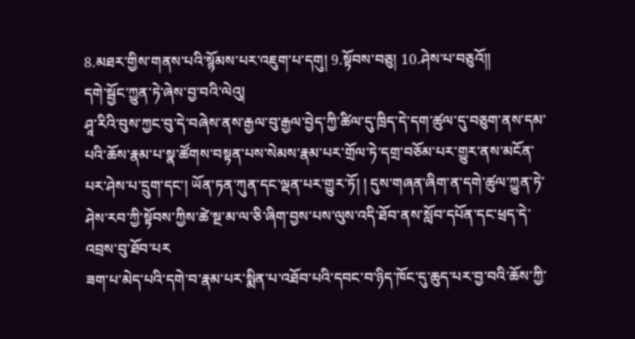8.མཐར་གྱིས་གནས་པའི་སྙོམས་པར་འཇུག་པ་དགུ། 9.སྟོབས་བཅུ། 10.ཤེས་པ་བཅུའོ༎
དགེ་སྦྱོང་ཀྱུན་ཏེ་ཞེས་བྱ་བའི་ལེའུ།
ཤཱ་རིའི་བུས་ཀྱང་བུ་དེ་བཞེས་ནས་རྒྱལ་བུ་རྒྱལ་བྱེད་ཀྱི་ཚིལ་དུ་ཁྲིད་དེ་དག་ཚུལ་དུ་བཅུག་ནས་དམ་པའི་ཆོས་རྣམ་པ་སྣ་ཚོགས་བསྟན་པས་སེམས་རྣམ་པར་གྲོལ་ཏེ་དགྲ་བཅོམ་པར་གྱུར་ནས་མངོན་པར་ཤེས་པ་དྲུག་དང་། ཡོན་ཏན་ཀུན་དང་ལྡན་པར་གྱུར་ཏོ། ། དུས་གཞན་ཞིག་ན་དགེ་ཚུལ་ཀྱུན་ཏེ་ཤེས་རབ་ཀྱི་སྟོབས་ཀྱིས་ཚེ་སྔ་མ་ལ་ཅི་ཞིག་བྱས་པས་ལུས་འདི་ཐོབ་ནས་སློབ་དཔོན་དང་ཕྲད་དེ་འབྲས་བུ་ཐོབ་པར
ཟག་པ་མེད་པའི་དགེ་བ་རྣམ་པར་སྨིན་པ་འཐོབ་པའི་དབང་བ་ཉིད་ཁོང་དུ་ཆུད་པར་བྱ་བའི་ཆོས་ཀྱི་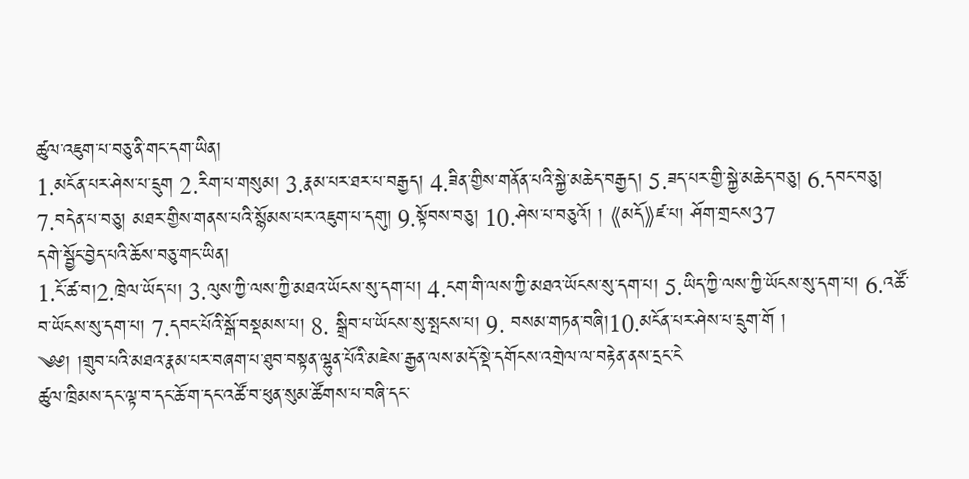ཚུལ་འཇུག་པ་བཅུ་ནི་གང་དག་ཡིན།
1.མངོན་པར་ཤེས་པ་དྲུག 2.རིག་པ་གསུམ། 3.རྣམ་པར་ཐར་པ་བརྒྱད། 4.ཟིན་གྱིས་གནོན་པའི་སྐྱེ་མཆེད་བརྒྱད། 5.ཟད་པར་གྱི་སྐྱེ་མཆེད་བཅུ། 6.དབང་བཅུ། 7.བདེན་པ་བཅུ། མཐར་གྱིས་གནས་པའི་སྙོམས་པར་འཇུག་པ་དགུ། 9.སྟོབས་བཅུ། 10.ཤེས་པ་བཅུའོ། ། 《མདོ》ཛ་པ། ཤོག་གྲངས37
དགེ་སྦྱོང་བྱེད་པའི་ཆོས་བཅུ་གང་ཡིན།
1.ངོ་ཚ་བ།2.ཁྲེལ་ཡོད་པ། 3.ལུས་ཀྱི་ལས་ཀྱི་མཐའ་ཡོངས་སུ་དག་པ། 4.ངག་གི་ལས་ཀྱི་མཐའ་ཡོངས་སུ་དག་པ། 5.ཡིད་ཀྱི་ལས་ཀྱི་ཡོངས་སུ་དག་པ། 6.འཚོ་བ་ཡོངས་སུ་དག་པ། 7.དབང་པོའི་སྒོ་བསྡམས་པ། 8. སྒྲིབ་པ་ཡོངས་སུ་སྤངས་པ། 9. བསམ་གཏན་བཞི།10.མངོན་པར་ཤེས་པ་དྲུག་གོ །
༄༅། །གྲུབ་པའི་མཐའ་རྣམ་པར་བཞག་པ་ཐུབ་བསྟན་ལྷུན་པོའི་མཇེས་རྒྱན་ལས་མདོ་སྡེ་དགོངས་འགྲེལ་ལ་བརྟེན་ནས་དྲང་ངེ
ཚུལ་ཁྲིམས་དང་ལྟ་བ་དང་ཆོ་ག་དང་འཚོ་བ་ཕུན་སུམ་ཚོགས་པ་བཞི་དང་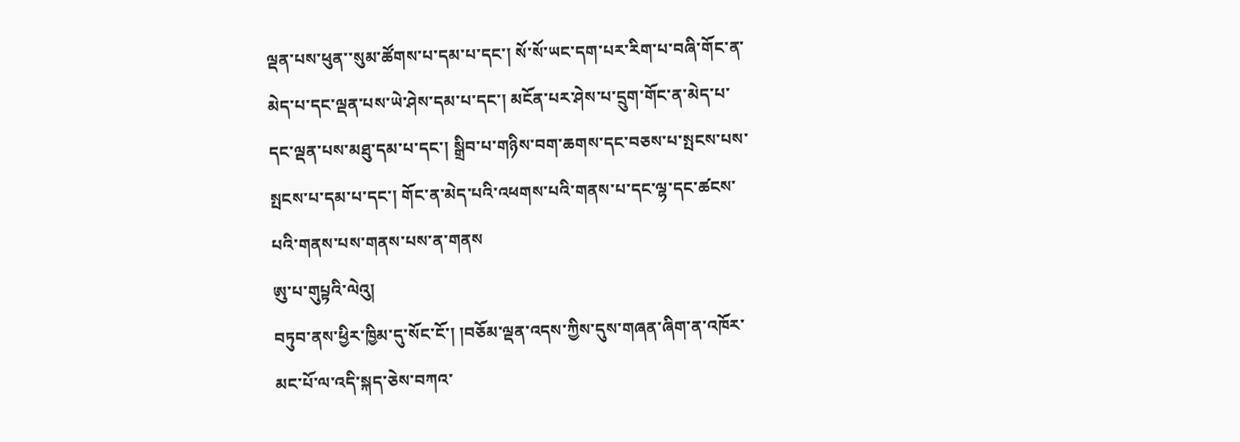ལྡན་པས་ཕུན་་སུམ་ཚོགས་པ་དམ་པ་དང་། སོ་སོ་ཡང་དག་པར་རིག་པ་བཞི་གོང་ན་མེད་པ་དང་ལྡན་པས་ཡེ་ཤེས་དམ་པ་དང་། མངོན་པར་ཤེས་པ་དྲུག་གོང་ན་མེད་པ་དང་ལྡན་པས་མཐུ་དམ་པ་དང་། སྒྲིབ་པ་གཉིས་བག་ཆགས་དང་བཅས་པ་སྤངས་པས་སྤངས་པ་དམ་པ་དང་། གོང་ན་མེད་པའི་འཕགས་པའི་གནས་པ་དང་ལྷ་དང་ཚངས་པའི་གནས་པས་གནས་པས་ན་གནས
ཨུ་པ་གུཔྟའི་ལེའུ།
བཏུབ་ནས་ཕྱིར་ཁྱིམ་དུ་སོང་ངོ་། །བཅོམ་ལྡན་འདས་ཀྱིས་དུས་གཞན་ཞིག་ན་འཁོར་མང་པོ་ལ་འདི་སྐད་ཅེས་བཀའ་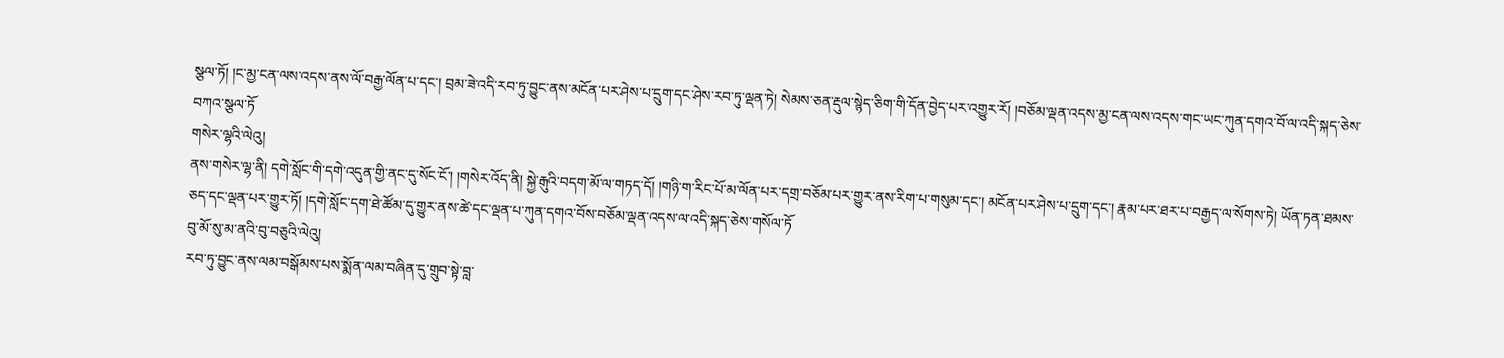སྩལ་ཏོ། །ང་མྱ་ངན་ལས་འདས་ནས་ལོ་བརྒྱ་ལོན་པ་དང་། བྲམ་ཟེ་འདི་རབ་ཏུ་བྱུང་ནས་མངོན་པར་ཤེས་པ་དྲུག་དང་ཤེས་རབ་ཏུ་ལྡན་ཏེ། སེམས་ཅན་རྡུལ་སྙེད་ཅིག་གི་དོན་བྱེད་པར་འགྱུར་རོ། །བཅོམ་ལྡན་འདས་མྱ་ངན་ལས་འདས་གང་ཡང་ཀུན་དགའ་བོ་ལ་འདི་སྐད་ཅེས་བཀའ་སྩལ་ཏོ
གསེར་ལྷའི་ལེའུ།
ནས་གསེར་ལྷ་ནི། དགེ་སློང་གི་དགེ་འདུན་གྱི་ནང་དུ་སོང་ངོ་། །གསེར་འོད་ནི། སྐྱེ་རྒུའི་བདག་མོ་ལ་གཏད་དོ། །གཉི་ག་རིང་པོ་མ་ལོན་པར་དགྲ་བཅོམ་པར་གྱུར་ནས་རིག་པ་གསུམ་དང་། མངོན་པར་ཤེས་པ་དྲུག་དང་། རྣམ་པར་ཐར་པ་བརྒྱད་ལ་སོགས་ཏེ། ཡོན་ཏན་ཐམས་ཅད་དང་ལྡན་པར་གྱུར་ཏོ། །དགེ་སློང་དག་ཐེ་ཚོམ་དུ་གྱུར་ནས་ཚེ་དང་ལྡན་པ་ཀུན་དགའ་བོས་བཅོམ་ལྡན་འདས་ལ་འདི་སྐད་ཅེས་གསོལ་ཏོ
བུ་མོ་སུ་མ་ནའི་བུ་བཅུའི་ལེའུ།
རབ་ཏུ་བྱུང་ནས་ལམ་བསྒོམས་པས་སྨོན་ལམ་བཞིན་དུ་གྲུབ་སྟེ་བླ་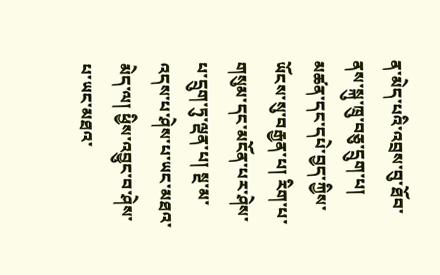ན་མེད་པའི་འབྲས་བུ་ཐོབ་ནས་སྐུ་ཁྲུ་བཅུ་དྲུག་པ། མཚན་དང་དཔེ་བྱད་ཀྱིས་ཡོངས་སུ་བརྒྱན་པ། རིག་པ་གསུམ་དང་མངོན་པར་ཤེས་པ་དྲུག་ཏུ་ལྡན་པ། སྔ་མ་འདས་པ་ཤེས་པ་ཡང་མཐའ་མེད་ལ། ཕྱིས་འབྱུང་བ་ཤེས་པ་ཡང་མཐའ་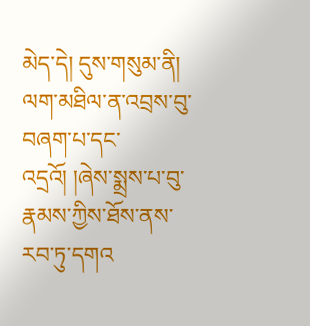མེད་དེ། དུས་གསུམ་ནི། ལག་མཐིལ་ན་འབྲས་བུ་བཞག་པ་དང་འདྲའོ། །ཞེས་སྨྲས་པ་བུ་རྣམས་ཀྱིས་ཐོས་ནས་རབ་ཏུ་དགའ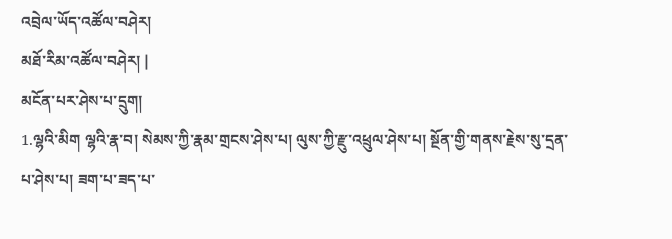འབྲེལ་ཡོད་འཚོལ་བཤེར།
མཐོ་རིམ་འཚོལ་བཤེར། |
མངོན་པར་ཤེས་པ་དྲུག།
1.ལྷའི་མིག ལྷའི་རྣ་བ། སེམས་ཀྱི་རྣམ་གྲངས་ཤེས་པ། ལུས་ཀྱི་རྫུ་འཕྲུལ་ཤེས་པ། སྔོན་གྱི་གནས་རྗེས་སུ་དྲན་པ་ཤེས་པ། ཟག་པ་ཟད་པ་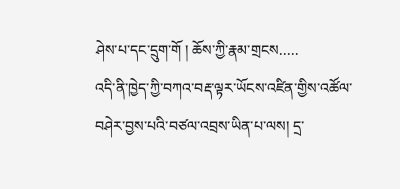ཤེས་པ་དང་དྲུག་གོ ། ཆོས་ཀྱི་རྣམ་གྲངས.....
འདི་ནི་ཁྱེད་ཀྱི་བཀའ་བརྡ་ལྟར་ཡོངས་འཛིན་གྱིས་འཚོལ་བཤེར་བྱས་པའི་བཙལ་འབྲས་ཡིན་པ་ལས། དྲ་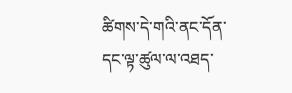ཚིགས་དེ་གའི་ནང་དོན་དང་ལྟ་ཚུལ་ལ་འཐད་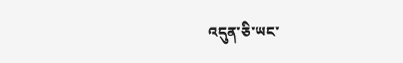འདུན་ཅི་ཡང་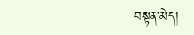བསྟན་མེད།